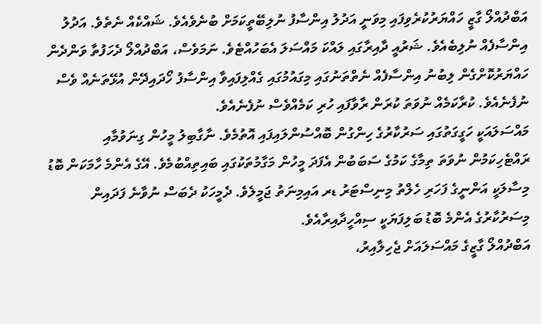އަބްދުއްލޯ ގާޒީ ހައްޔަރުކުރެވިފައި މިވަނީ އަދުލު އިންސާފު ނުލިބޭތީކަމަށް ބުނެވެއެވެ. ޝައްކެއް ނެތެވެ. އަދުލު އިންސާފެއް ނުލިބެއެވެ. ޝަރުއީ ދާއިރާގައި ލައްކަ މައްސަލަ އެބަހުއްޓެވެ. ނަމަވެސް، އަބްދުއްލޯ ދެހަފުތާ ވަންދެން ހައްޔަރުކޮށްގެން ލިބުނު އިންސާފެއް ނެތްތަނުގައި މިގައުމުގައި ގެއްލިފައިވާ އިންސާފު ހޯދައިދޭން އުޅޭތަނެއް ވެސް ނުފެނެއެވެ. ކުރާކަމެއް ނުވަތަ ކުރަން ރާވާފައި ހުރި ކަމެއްވެސް ނުފެނެއެވެ.
މައްސަލައަކީ ހަގީގަތުގައި ސަރުކާރުގެ ހިންގުން ބޮއްސުންލައިފައި އޮތުމެވެ. ނާގާބިލު މީހުން ގިނަވުމާއި ރައްޓެހިކަމުން ނުވަތަ ތިމާގެ ކަމުގެ ސަބަބުން އެފަދަ މީހުން މަގާމުތަކުގައި ބައިތިއްބުމެވެ. އޭގެ އެންމެ ހާމަކަން ބޮޑު މިސާލަކީ އަންނީގެ ފަހަރި ހެލްތު މިނިސްޓަރު ޑރ އައިމިނަތު ޖަމީލެވެ. ދެމީހަކު ދެބަސް ނުވާނެ ފަދައިން މިސަރުކާރުގެ އެންމެ ބޮޑު ބަލިފަޔަކީ ސިއްހީދާއިރާއެވެ.
އަބްދުއްލޯ ގާޒީގެ މައްސަލައަށް ޖެހިލާއިރު،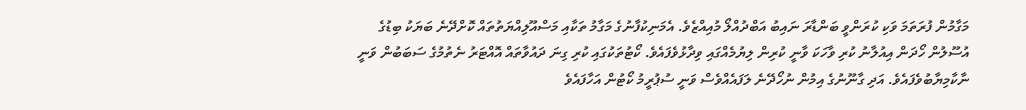މަގާމުން ފުރަތަމަ ވަކި ކުރަންވީ ބަންޑާރަ ނައިބު އަބްދުއްލޯ މުއިއްޒެވެ. އެމަނިކުފާނުގެ މަގާމު ތަކާއި މަސްއޫލިއްޔަތުތައް ކޮށްދޭނެ ބަޔަކު ބިޑުގެ އުސޫލުން ހޯދަން އިއުލާނު ކުރި ވާހަކަ ވާނީ ކުރިން ލިޔުމެއްގައި ވިދާޅުވެފައެވެ. ކޯޓުތަކުގައި ކުރި ގިނަ ދައުވާތައް އޮއްޓަރު ނެތުމުގެ ސަބަބުން ވަނީ ނާކާމިޔާބުވެފައެވެ. އަދި ގާނޫނުގެ އިމުން ނުހޯދޭނެ ލަފައެއްވެސް ވަނީ ސުޕުރީމު ކޯޓުން އަހާފައެވެ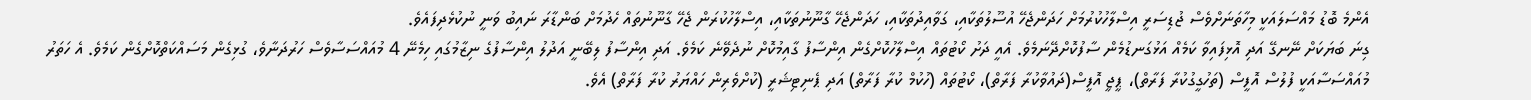އެންމެ ބޮޑު މައްސަލައަކީ މިހާތަނަށްވެސް ޖުޑިސަރީ އިސްލާހުކުރުމަށް ހަދަންޖެހޭ އުސޫލުތަކާއި، ގަވާއިދުތަކާއި، ހަދަންޖެހޭ ގާނޫނުތަކާއި، އިސްލާހުކުރަން ޖެހޭ ގާނޫނުތައް ހެދުމަށް ބަންޑާރަ ނައިބު ވަނީ ނުކުޅެދިފައެވެ.
ގިނަ ބަޔަކަށް ނޭނގޭ އަދި އޮޅިފައިވާ ކަމެއް އަޅުގަނޑުމެން ސާފުކޮށްދޭނަމެވެ. އެއީ ދަށު ކޯޓުތައް އިސްލާހުކޮށްގެން އިންސާފު ގާއިމުކޮށް ނުދެވޭނެ ކަމެވެ. އަދި އިންސާފު ލިބޭނީ އަދުލު އިންސާފުގެ ނިޒާމުގައި ހިމެނޭ 4 މުއައްސަސާވެސް ހަރުދަނާވެ، ގުޅިގެން މަސައްކަތްކޮށްގެން ކަމެވެ. އެ ހަތަރު މުއައްސަސާއަކީ ފުލުސް އޮފީސް (ތަހުގީގުކުރާ ފަރާތް)، ޕީޖީ އޮފީސް(ދައުވާކުރާ ފަރާތް)، ކޯޓުތައް (ހުކުމް ކުރާ ފަރާތް) އަދި ޕެނިޓިޝަރީ (ކުށްވެރިން ހައްޔަރު ކުރާ ފަރާތް) އެވެ.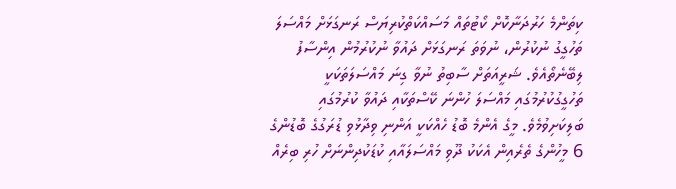ކިތަންމެ ހަރުދަނާކޮށް ކޯޓުތައް މަސައްކަތްކުރިޔަސް ރަނގަޅަށް މައްސަލަ ތަހުގީގު ނުކުރުން، ނުވަތަ ރަނގަޅަށް ދައުވާ ނުކުރުމުން އިންސާފު ލިބޭނެތޯއެވެ. ޝަރީއަތަށް ސާބިތު ނުވާ ގިނަ މައްސަލަތަކަކީ ތަހުގީގުކުރުމުގައި މައްސަލަ ހުންނަ ކޭސްތަކާއި ދައުވާ ކުރުމުގައި ބަލިކަށިވުމެވެ. މީގެ އެންމެ ބޮޑު ހެއްކަކީ އަންނި ވިދާޅުވި ޑުރަގުގެ ބޮޑުންގެ 6 މީހުންގެ ތެރެއިން އެކަކު ދޫވި މައްސަލައާއި ކުޑަކުދިންނަށް ހުރި ބިރެއް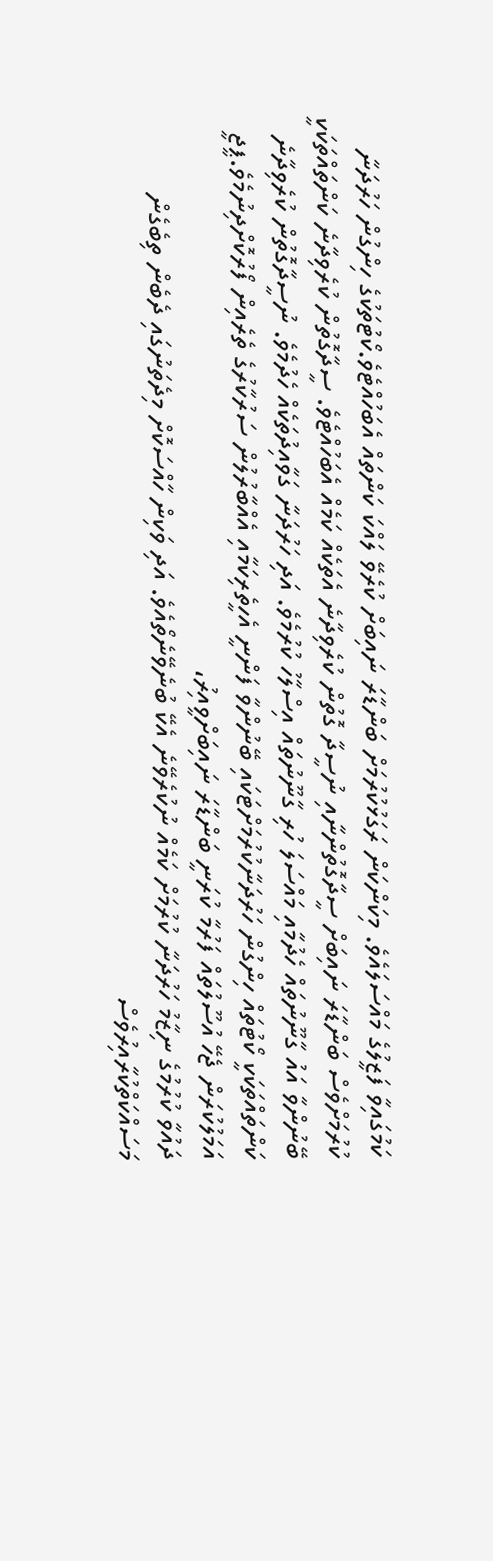ކަމުގައިވާ ފަޒީލުގެ މައްސަލައެވެ. މިކަންކަން ރަގަޅުކުރުމަށް ބަންޑާރަ ނައިބަށް ކުރެވޭ ލައްކަ ކަންތައް އެބަހުއްޓެވެ.ކޯޓުތަކުގެ ހިންގުން ހަރުދަނާ ކުރުމަށްވެސް ބަންޑާރަ ނައިބަށް ސީދާގޮތުންނާއި ނުސީދާ ގޮތުން ކުރެވިދާނެ އެތަކެއް ކަމެއް އެބަހުއްޓެވެ. ސީދާގޮތުން ކުރެވިދާނެ ކަންތައްތަކަކީ ބޭނުންވާ އައު ގާނޫނުތައް ހެދުމާއި މައްސަލަ ހުރި ގާނޫނުތައް އިސްލާހު ކުރުމެވެ. އަދި ހަރުދަނާ ގަވާއިދުތަކެއް ހެދުމެވެ. ނުސީދާގޮތުން ކުރެވިދާނެ ކަންތައްތަކަކީ ކޯޓުތައް ހިންގުން ހަރުދަނާކުރުމަށްޓަކައި ބޭނުންވާ ފަންނީ އެހީތެރިކަމާއި އެއްބާރުލުން ސަރުކާރުގެ ތެރެއިން ފޯރުކޮށްދިނުމެވެ.ޕީޖީ އަމަލުކުރަން ޖެހޭ އުސޫލުތައް ފަރުމާ ކުރަނީ ބަންޑާރަ ނައިބަށްވީއިރު،
ދައުވާ ކުރުމުގެ ނިޒާމު ހަރުދަނާ ކުރުމަށް ކަމެއް ނުކުރެވޭނެ އެކޭ ބުނެވޭނެތޯއެވެ. އަދި ވަކިން ހާއްސަކޮށް މިދެތަނުގައި ދެބެން ތިބެގެން މަސައްކަތްކުރާއިރުވެސް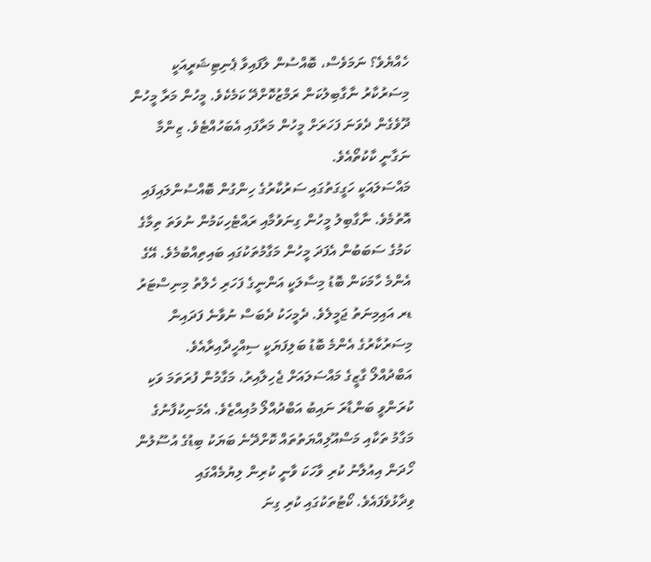ހެއްޔެވެ؟ ނަމަވެސް، ބޮއްސުން ލާފައިވާ ޕެނިޓިޝަރީއަކީ މިސަރުކާރު ނާގާބިލުކަން ރަމްޒުކޮށްދޭ ކަމެކެވެ. މީހުން މަރާ މީހުން ދޫވެގެން ދެވަނަ ފަހަރަށް މީހުން މަރާފައި އެބަހުއްޓެވެ. ޒިންމާ ނަގާނީ ކާކުތޯއެވެ.
މައްސަލައަކީ ހަގީގަތުގައި ސަރުކާރުގެ ހިންގުން ބޮއްސުންލައިފައި އޮތުމެވެ. ނާގާބިލު މީހުން ގިނަވުމާއި ރައްޓެހިކަމުން ނުވަތަ ތިމާގެ ކަމުގެ ސަބަބުން އެފަދަ މީހުން މަގާމުތަކުގައި ބައިތިއްބުމެވެ. އޭގެ އެންމެ ހާމަކަން ބޮޑު މިސާލަކީ އަންނީގެ ފަހަރި ހެލްތު މިނިސްޓަރު ޑރ އައިމިނަތު ޖަމީލެވެ. ދެމީހަކު ދެބަސް ނުވާނެ ފަދައިން މިސަރުކާރުގެ އެންމެ ބޮޑު ބަލިފަޔަކީ ސިއްހީދާއިރާއެވެ.
އަބްދުއްލޯ ގާޒީގެ މައްސަލައަށް ޖެހިލާއިރު، މަގާމުން ފުރަތަމަ ވަކި ކުރަންވީ ބަންޑާރަ ނައިބު އަބްދުއްލޯ މުއިއްޒެވެ. އެމަނިކުފާނުގެ މަގާމު ތަކާއި މަސްއޫލިއްޔަތުތައް ކޮށްދޭނެ ބަޔަކު ބިޑުގެ އުސޫލުން ހޯދަން އިއުލާނު ކުރި ވާހަކަ ވާނީ ކުރިން ލިޔުމެއްގައި ވިދާޅުވެފައެވެ. ކޯޓުތަކުގައި ކުރި ގިނަ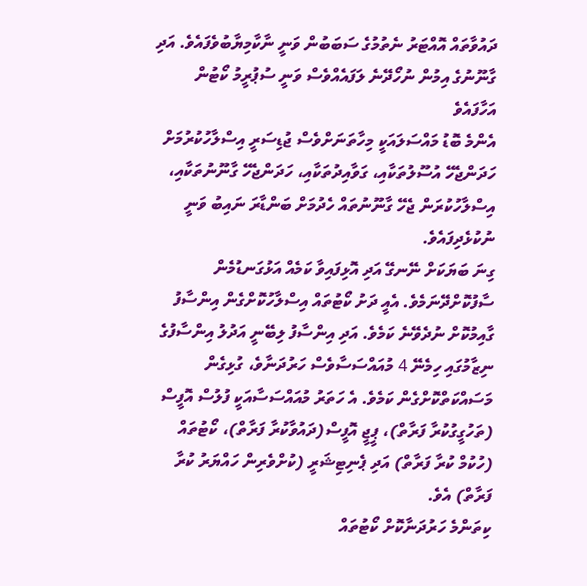ދައުވާތައް އޮއްޓަރު ނެތުމުގެ ސަބަބުން ވަނީ ނާކާމިޔާބުވެފައެވެ. އަދި ގާނޫނުގެ އިމުން ނުހޯދޭނެ ލަފައެއްވެސް ވަނީ ސުޕުރީމު ކޯޓުން އަހާފައެވެ
އެންމެ ބޮޑު މައްސަލައަކީ މިހާތަނަށްވެސް ޖުޑިސަރީ އިސްލާހުކުރުމަށް ހަދަންޖެހޭ އުސޫލުތަކާއި، ގަވާއިދުތަކާއި، ހަދަންޖެހޭ ގާނޫނުތަކާއި، އިސްލާހުކުރަން ޖެހޭ ގާނޫނުތައް ހެދުމަށް ބަންޑާރަ ނައިބު ވަނީ ނުކުޅެދިފައެވެ.
ގިނަ ބަޔަކަށް ނޭނގޭ އަދި އޮޅިފައިވާ ކަމެއް އަޅުގަނޑުމެން ސާފުކޮށްދޭނަމެވެ. އެއީ ދަށު ކޯޓުތައް އިސްލާހުކޮށްގެން އިންސާފު ގާއިމުކޮށް ނުދެވޭނެ ކަމެވެ. އަދި އިންސާފު ލިބޭނީ އަދުލު އިންސާފުގެ ނިޒާމުގައި ހިމެނޭ 4 މުއައްސަސާވެސް ހަރުދަނާވެ، ގުޅިގެން މަސައްކަތްކޮށްގެން ކަމެވެ. އެ ހަތަރު މުއައްސަސާއަކީ ފުލުސް އޮފީސް (ތަހުގީގުކުރާ ފަރާތް)، ޕީޖީ އޮފީސް(ދައުވާކުރާ ފަރާތް)، ކޯޓުތައް (ހުކުމް ކުރާ ފަރާތް) އަދި ޕެނިޓިޝަރީ (ކުށްވެރިން ހައްޔަރު ކުރާ ފަރާތް) އެވެ.
ކިތަންމެ ހަރުދަނާކޮށް ކޯޓުތައް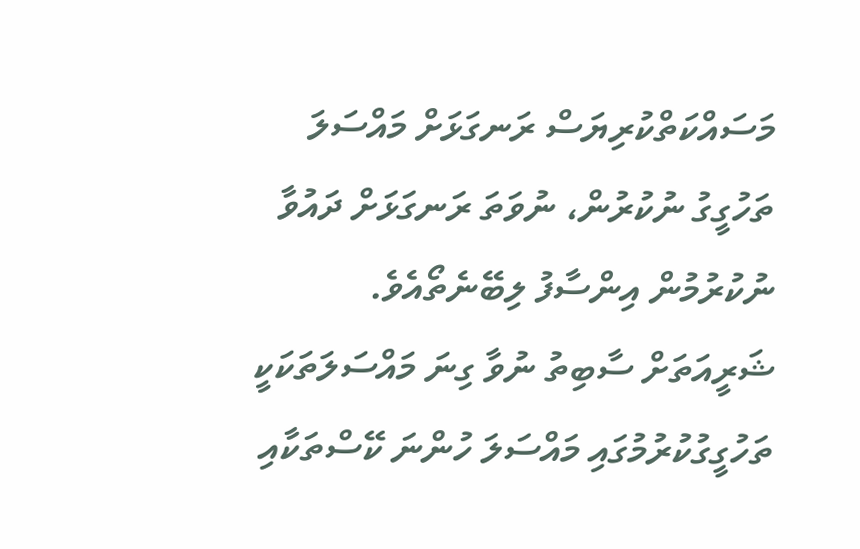މަސައްކަތްކުރިޔަސް ރަނގަޅަށް މައްސަލަ ތަހުގީގު ނުކުރުން، ނުވަތަ ރަނގަޅަށް ދައުވާ ނުކުރުމުން އިންސާފު ލިބޭނެތޯއެވެ. ޝަރީއަތަށް ސާބިތު ނުވާ ގިނަ މައްސަލަތަކަކީ ތަހުގީގުކުރުމުގައި މައްސަލަ ހުންނަ ކޭސްތަކާއި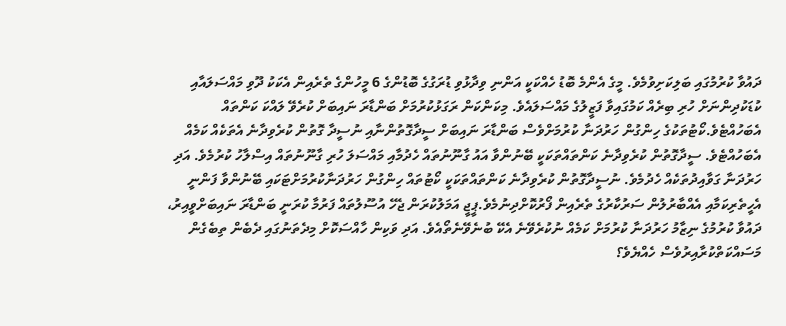ދައުވާ ކުރުމުގައި ބަލިކަށިވުމެވެ. މީގެ އެންމެ ބޮޑު ހެއްކަކީ އަންނި ވިދާޅުވި ޑުރަގުގެ ބޮޑުންގެ 6 މީހުންގެ ތެރެއިން އެކަކު ދޫވި މައްސަލައާއި ކުޑަކުދިންނަށް ހުރި ބިރެއް ކަމުގައިވާ ފަޒީލުގެ މައްސަލައެވެ. މިކަންކަން ރަގަޅުކުރުމަށް ބަންޑާރަ ނައިބަށް ކުރެވޭ ލައްކަ ކަންތައް އެބަހުއްޓެވެ.ކޯޓުތަކުގެ ހިންގުން ހަރުދަނާ ކުރުމަށްވެސް ބަންޑާރަ ނައިބަށް ސީދާގޮތުންނާއި ނުސީދާ ގޮތުން ކުރެވިދާނެ އެތަކެއް ކަމެއް އެބަހުއްޓެވެ. ސީދާގޮތުން ކުރެވިދާނެ ކަންތައްތަކަކީ ބޭނުންވާ އައު ގާނޫނުތައް ހެދުމާއި މައްސަލަ ހުރި ގާނޫނުތައް އިސްލާހު ކުރުމެވެ. އަދި ހަރުދަނާ ގަވާއިދުތަކެއް ހެދުމެވެ. ނުސީދާގޮތުން ކުރެވިދާނެ ކަންތައްތަކަކީ ކޯޓުތައް ހިންގުން ހަރުދަނާކުރުމަށްޓަކައި ބޭނުންވާ ފަންނީ އެހީތެރިކަމާއި އެއްބާރުލުން ސަރުކާރުގެ ތެރެއިން ފޯރުކޮށްދިނުމެވެ.ޕީޖީ އަމަލުކުރަން ޖެހޭ އުސޫލުތައް ފަރުމާ ކުރަނީ ބަންޑާރަ ނައިބަށްވީއިރު،
ދައުވާ ކުރުމުގެ ނިޒާމު ހަރުދަނާ ކުރުމަށް ކަމެއް ނުކުރެވޭނެ އެކޭ ބުނެވޭނެތޯއެވެ. އަދި ވަކިން ހާއްސަކޮށް މިދެތަނުގައި ދެބެން ތިބެގެން މަސައްކަތްކުރާއިރުވެސް ހެއްޔެވެ؟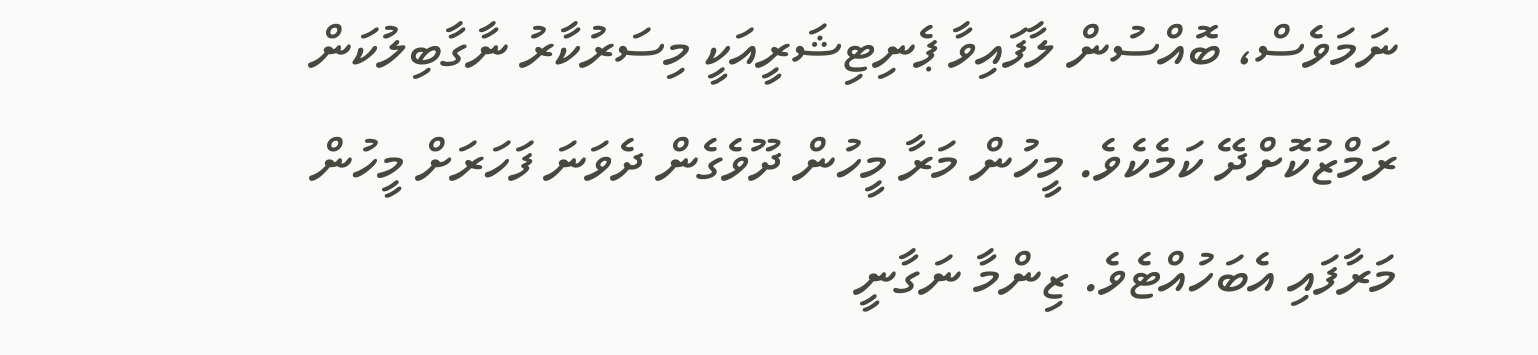ނަމަވެސް، ބޮއްސުން ލާފައިވާ ޕެނިޓިޝަރީއަކީ މިސަރުކާރު ނާގާބިލުކަން ރަމްޒުކޮށްދޭ ކަމެކެވެ. މީހުން މަރާ މީހުން ދޫވެގެން ދެވަނަ ފަހަރަށް މީހުން މަރާފައި އެބަހުއްޓެވެ. ޒިންމާ ނަގާނީ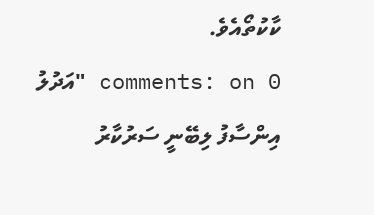ކާކުތޯއެވެ.
0 comments: on "އަދުލު އިންސާފު ލިބޭނީ ސަރުކާރު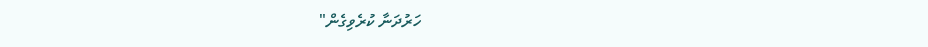ހަރުދަނާ ކުރެވިގެން"